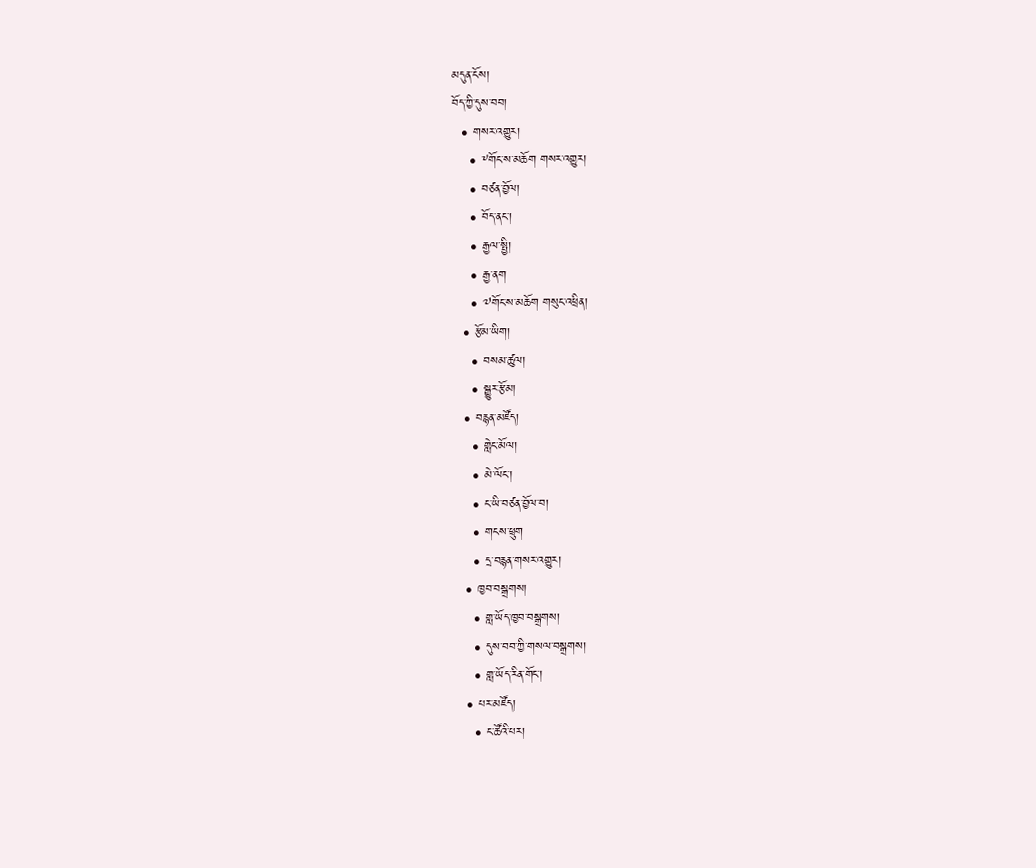མདུན་ངོས།
བོད་ཀྱི་དུས་བབ།
  • གསར་འགྱུར།
    • ༸གོང་ས་མཆོག གསར་འགྱུར།
    • བཙན་བྱོལ།
    • བོད་ནང་།
    • རྒྱལ་སྤྱི།
    • རྒྱ་ནག
    • ༧གོང་ས་མཆོག གསུང་འཕྲིན།
  • རྩོམ་ཡིག།
    • བསམ་ཚུལ།
    • སྒྱུར་རྩོམ།
  • བརྙན་མཛོད།
    • གླེང་མོལ།
    • མེ་ལོང་།
    • ང་ཡི་བཙན་བྱོལ་བ།
    • གངས་ཕྲུག
    • དྲ་བརྙན་གསར་འགྱུར།
  • ཁྱབ་བསྒྲགས།
    • གླ་ཡོད་ཁྱབ་བསྒྲགས།
    • དུས་བབ་ཀྱི་གསལ་བསྒྲགས།
    • གླ་ཡོད་རིན་གོང་།
  • པར་མཛོད།
    • ང་ཚོའི་པར།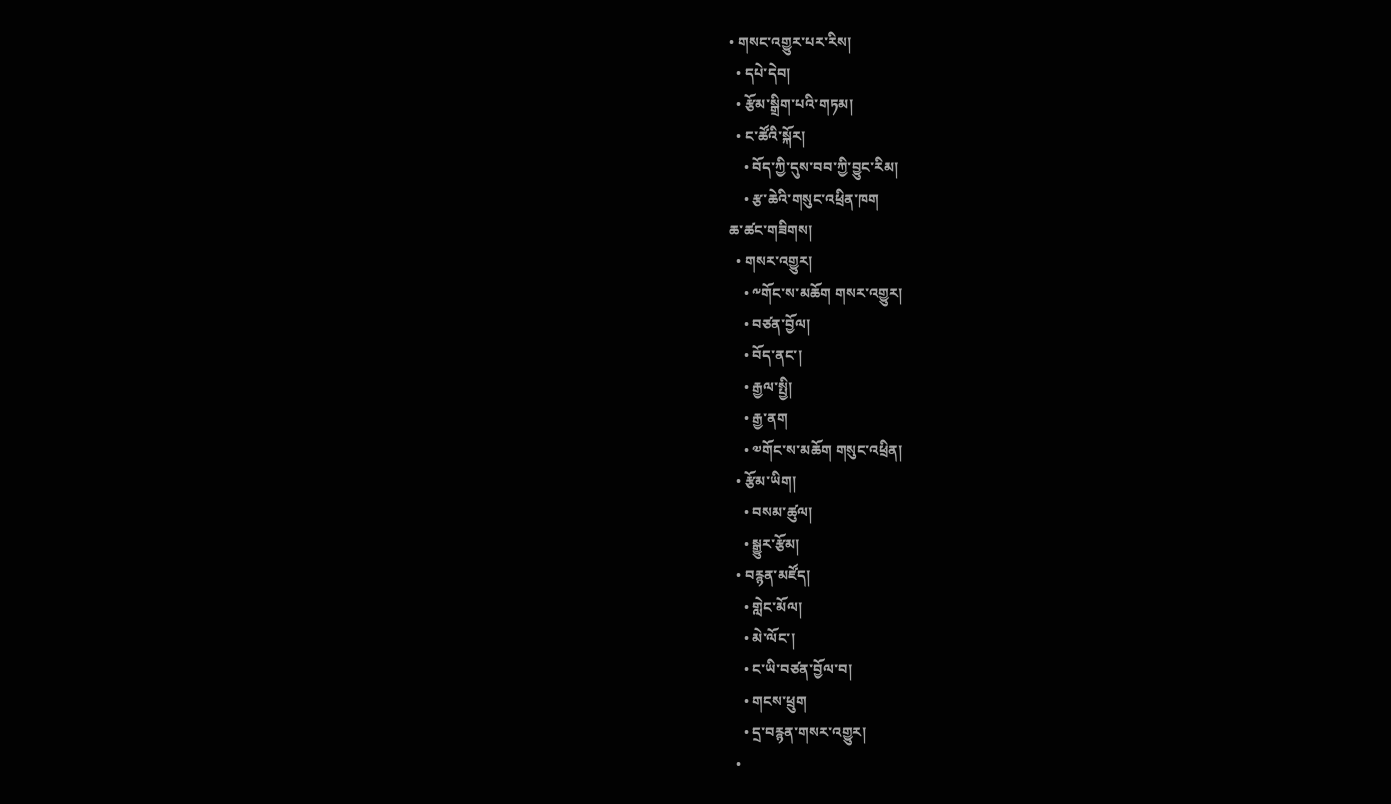• གསང་འགྱུར་པར་རིས།
  • དཔེ་དེབ།
  • རྩོམ་སྒྲིག་པའི་གཏམ།
  • ང་ཚོའི་སྐོར།
    • བོད་ཀྱི་དུས་བབ་ཀྱི་བྱུང་རིམ།
    • རྩ་ཆེའི་གསུང་འཕྲིན་ཁག
ཆ་ཚང་གཟིགས།
  • གསར་འགྱུར།
    • ༸གོང་ས་མཆོག གསར་འགྱུར།
    • བཙན་བྱོལ།
    • བོད་ནང་།
    • རྒྱལ་སྤྱི།
    • རྒྱ་ནག
    • ༧གོང་ས་མཆོག གསུང་འཕྲིན།
  • རྩོམ་ཡིག།
    • བསམ་ཚུལ།
    • སྒྱུར་རྩོམ།
  • བརྙན་མཛོད།
    • གླེང་མོལ།
    • མེ་ལོང་།
    • ང་ཡི་བཙན་བྱོལ་བ།
    • གངས་ཕྲུག
    • དྲ་བརྙན་གསར་འགྱུར།
  •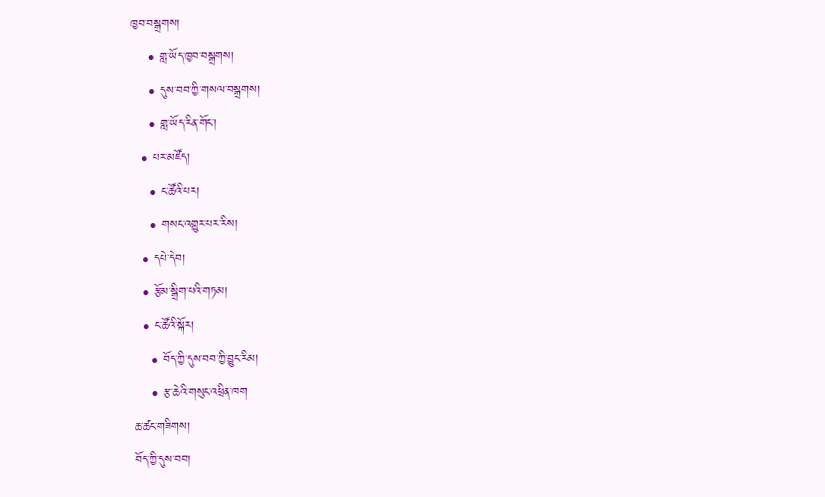ཁྱབ་བསྒྲགས།
    • གླ་ཡོད་ཁྱབ་བསྒྲགས།
    • དུས་བབ་ཀྱི་གསལ་བསྒྲགས།
    • གླ་ཡོད་རིན་གོང་།
  • པར་མཛོད།
    • ང་ཚོའི་པར།
    • གསང་འགྱུར་པར་རིས།
  • དཔེ་དེབ།
  • རྩོམ་སྒྲིག་པའི་གཏམ།
  • ང་ཚོའི་སྐོར།
    • བོད་ཀྱི་དུས་བབ་ཀྱི་བྱུང་རིམ།
    • རྩ་ཆེའི་གསུང་འཕྲིན་ཁག
ཆ་ཚང་གཟིགས།
བོད་ཀྱི་དུས་བབ།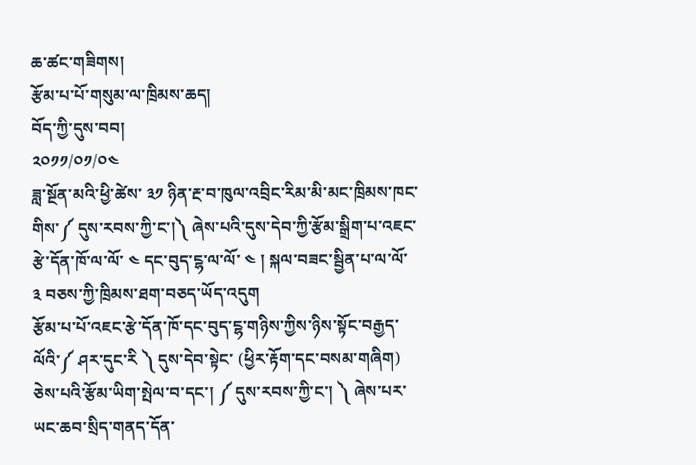ཆ་ཚང་གཟིགས།
རྩོམ་པ་པོ་གསུམ་ལ་ཁྲིམས་ཆད།
བོད་ཀྱི་དུས་བབ།
༢༠༡༡/༠༡/༠༤
ཟླ་སྔོན་མའི་ཕྱི་ཚེས་ ༣༡ ཉིན་རྔ་བ་ཁུལ་འབྲིང་རིམ་མི་མང་ཁྲིམས་ཁང་གིས་༼ དུས་རབས་ཀྱི་ང་།༽ ཞེས་པའི་དུས་དེབ་ཀྱི་རྩོམ་སྒྲིག་པ་འཇང་རྩེ་དོན་ཁོ་ལ་ལོ་ ༤ དང་བུད་ངྷ་ལ་ལོ་ ༤ ། སྐལ་བཟང་སྦྱིན་པ་ལ་ལོ་ ༣ བཅས་ཀྱི་ཁྲིམས་ཐག་བཅད་ཡོད་འདུག
རྩོམ་པ་པོ་འཇང་རྩེ་དོན་ཁོ་དང་བུད་ངྷ་གཉིས་ཀྱིས་ཉིས་སྟོང་བརྒྱད་ལོའི་༼ ཤར་དུང་རི ༽ དུས་དེབ་སྟེང་ (ཕྱིར་རྟོག་དང་བསམ་གཞིག) ཅེས་པའི་རྩོམ་ཡིག་སྤེལ་བ་དང་། ༼ དུས་རབས་ཀྱི་ང་། ༽ ཞེས་པར་ཡང་ཆབ་སྲིད་གནད་དོན་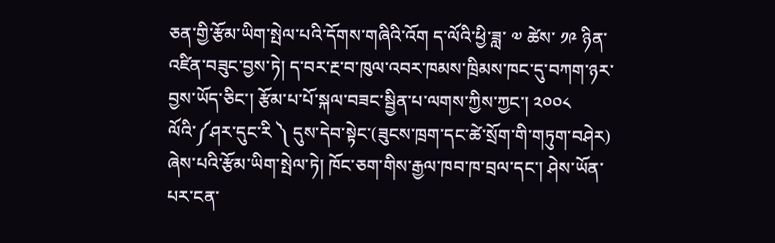ཅན་གྱི་རྩོམ་ཡིག་སྤེལ་པའི་དོགས་གཞིའི་འོག ད་ལོའི་ཕྱི་ཟླ་ ༧ ཚེས་ ༡༩ ཉིན་འཛིན་བཟུང་བྱས་ཏེ། ད་བར་རྔ་བ་ཁུལ་འབར་ཁམས་ཁྲིམས་ཁང་དུ་བཀག་ཉར་བྱས་ཡོད་ཅིང་། རྩོམ་པ་པོ་སྐལ་བཟང་སྦྱིན་པ་ལགས་ཀྱིས་ཀྱང་། ༢༠༠༨ ལོའི་༼ཤར་དུང་རི ༽ དུས་དེབ་སྟེང་(ཟུངས་ཁྲག་དང་ཚེ་སྲོག་གི་གཏུག་བཤེར) ཞེས་པའི་རྩོམ་ཡིག་སྤེལ་ཏེ། ཁོང་ཅག་གིས་རྒྱལ་ཁབ་ཁ་བྲལ་དང་། ཤེས་ཡོན་པར་ངན་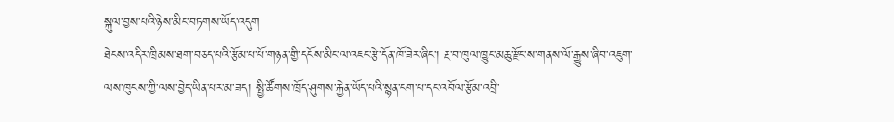སྐུལ་བྱས་པའི་ཉེས་མིང་བཏགས་ཡོད་འདུག
ཐེངས་འདིར་ཁྲིམས་ཐག་བཅད་པའི་རྩོམ་པ་པོ་གཉན་གྱི་དངོས་མིང་ལ་འཇང་རྩེ་དོན་ཁོ་ཟེར་ཞིང་། རྔ་བ་ཁུལ་ཁྱུང་མཆུ་རྫོང་ས་གནས་ལོ་རྒྱུས་ཞིབ་འཇུག་ལས་ཁུངས་ཀྱི་ལས་བྱེད་ཡིན་པར་མ་ཟད། སྤྱི་ཚོགས་ཁྲོད་ཤུགས་རྐྱེན་ཡོད་པའི་སྙན་ངག་པ་དང་འབོལ་རྩོམ་འབྲི་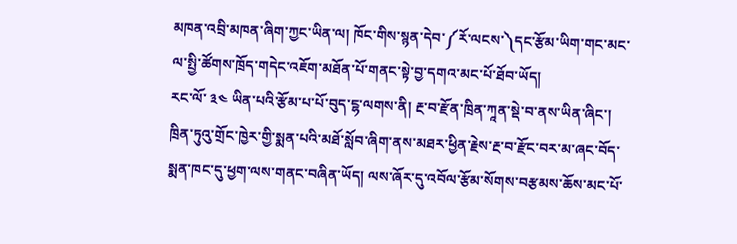མཁན་འབྲི་མཁན་ཞིག་ཀྱང་ཡིན་ལ། ཁོང་གིས་སྙན་དེབ་༼རོ་ལངས་༽དང་རྩོམ་ཡིག་གང་མང་ལ་སྤྱི་ཚོགས་ཁྲོད་གདེང་འཇོག་མཐོན་པོ་གནང་སྟེ་བྱ་དགའ་མང་པོ་ཐོབ་ཡོད།
རང་ལོ་ ༣༤ ཡིན་པའི་རྩོམ་པ་པོ་བུད་ངྷ་ལགས་ནི། རྔ་བ་རྫོན་ཁྲིན་ཀཱན་སྡེ་བ་ནས་ཡིན་ཞིང་། ཁྲིན་ཏུའུ་གྲོང་ཁྱེར་གྱི་སྨན་པའི་མཐོ་སློབ་ཞིག་ནས་མཐར་ཕྱིན་རྗེས་རྔ་བ་རྫོང་བར་མ་ཞང་བོད་སྨན་ཁང་དུ་ཕྱག་ལས་གནང་བཞིན་ཡོད། ལས་ཞོར་དུ་འབོལ་རྩོམ་སོགས་བརྩམས་ཆོས་མང་པོ་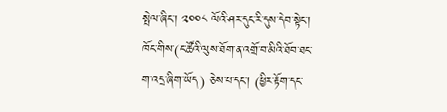སྤེལ་ཞིང་། ༢༠༠༨ ལོའི་ཤར་དུང་རི་དུས་དེབ་སྟེང་། ཁོང་གིས་(ང་ཚོའི་ལུས་ཐོག་ན་འགྲོ་བ་མིའི་ཐོབ་ཐང་ག་འདྲ་ཞིག་ཡོད) ཅེས་པ་དང་། (ཕྱིར་རྟོག་དང་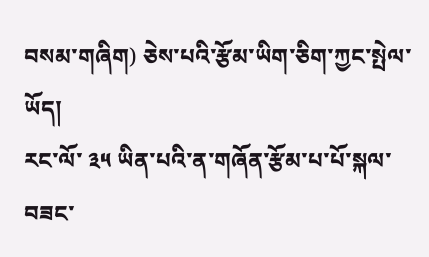བསམ་གཞིག) ཅེས་པའི་རྩོམ་ཡིག་ཅིག་ཀྱང་སྤེལ་ཡོད།
རང་ལོ་ ༣༥ ཡིན་པའི་ན་གཞོན་རྩོམ་པ་པོ་སྐལ་བཟང་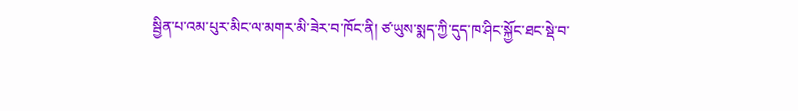སྦྱིན་པ་འམ་པུར་མིང་ལ་མགར་མི་ཟེར་བ་ཁོང་ནི། ཙ་ཡུས་སྨད་ཀྱི་དུད་ཁ་ཤིང་སྐྱོང་ཐང་སྡེ་བ་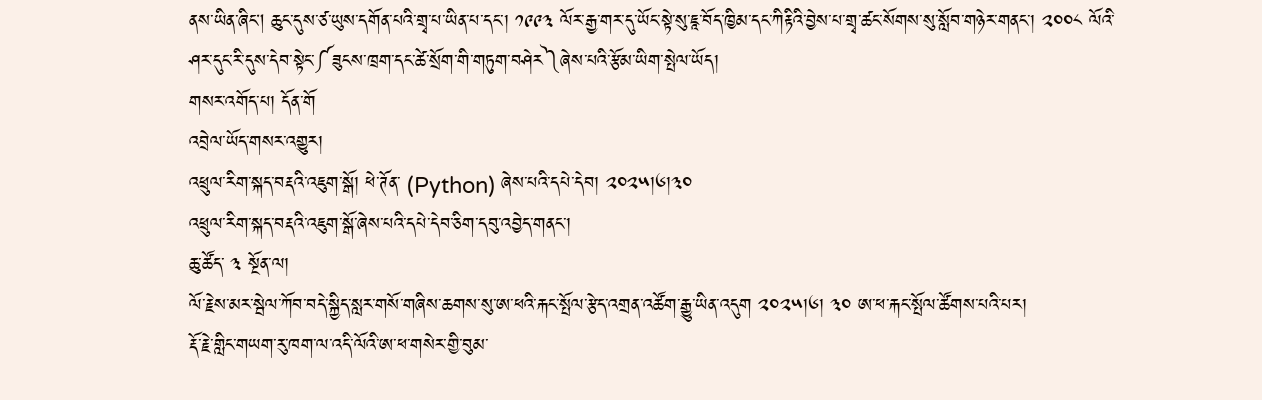ནས་ཡིན་ཞིང། ཆུང་དུས་ཙ་ཡུས་དགོན་པའི་གྲྭ་པ་ཡིན་པ་དང་། ༡༩༩༣ ལོར་རྒྱ་གར་དུ་ཡོང་སྟེ་སུ་ཇཱ་བོད་ཁྱིམ་དང་ཀིརྟིའི་བྱེས་པ་གྲྭ་ཚང་སོགས་སུ་སློབ་གཉེར་གནང་། ༢༠༠༨ ལོའི་ཤར་དུང་རི་དུས་དེབ་སྟེང་༼ཟུངས་ཁྲག་དང་ཚེ་སྲོག་གི་གཏུག་བཤེར༽ཞེས་པའི་རྩོམ་ཡིག་སྤེལ་ཡོད།
གསར་འགོད་པ། དོན་གོ
འབྲེལ་ཡོད་གསར་འགྱུར།
འཕྲུལ་རིག་སྐད་བརྡའི་འཇུག་སྒོ། ཕེ་ཊོན་ (Python) ཞེས་པའི་དཔེ་དེབ། ༢༠༢༥།༦།༣༠
འཕྲུལ་རིག་སྐད་བརྡའི་འཇུག་སྒོ་ཞེས་པའི་དཔེ་དེབ་ཅིག་དབུ་འབྱེད་གནང་།
ཆུ་ཚོད་ ༣ སྔོན་ལ།
ལོ་རྗེས་མར་སྦེལ་ཀོབ་བདེ་སྐྱིད་སླར་གསོ་གཞིས་ཆགས་སུ་ཨ་ཕའི་རྐང་སྤོལ་རྩེད་འགྲན་འཚོག་རྒྱུ་ཡིན་འདུག ༢༠༢༥།༦། ༣༠ ཨ་ཕ་རྐང་སྤོལ་ཚོགས་པའི་པར།
རྡོ་རྗེ་གླིང་གཡག་རུ་ཁག་ལ་འདི་ལོའི་ཨ་ཕ་གསེར་གྱི་བུམ་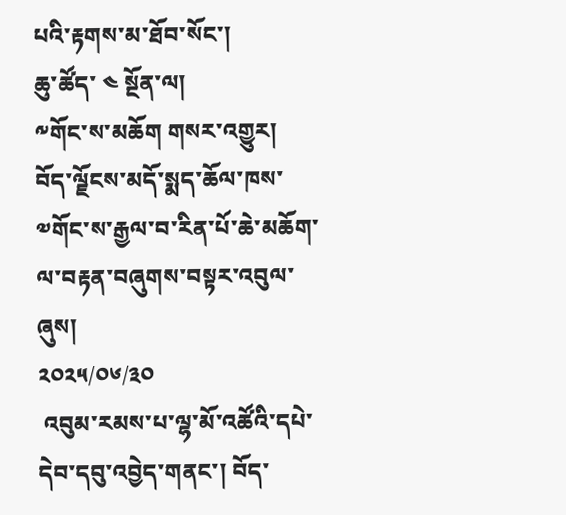པའི་རྟགས་མ་ཐོབ་སོང་།
ཆུ་ཚོད་ ༤ སྔོན་ལ།
༸གོང་ས་མཆོག གསར་འགྱུར།
བོད་ལྗོངས་མདོ་སྨད་ཆོལ་ཁས་༧གོང་ས་རྒྱལ་བ་རིན་པོ་ཆེ་མཆོག་ལ་བརྟན་བཞུགས་བསྟར་འབུལ་ཞུས།
༢༠༢༥/༠༦/༣༠
 འབུམ་རམས་པ་ལྷ་མོ་འཚོའི་དཔེ་དེབ་དབུ་འབྱེད་གནང་། བོད་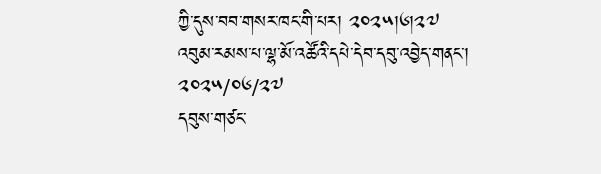ཀྱི་དུས་བབ་གསར་ཁང་གི་པར། ༢༠༢༥།༦།༢༧
འབུམ་རམས་པ་ལྷ་མོ་འཚོའི་དཔེ་དེབ་དབུ་འབྱེད་གནང་།
༢༠༢༥/༠༦/༢༧
དབུས་གཙང་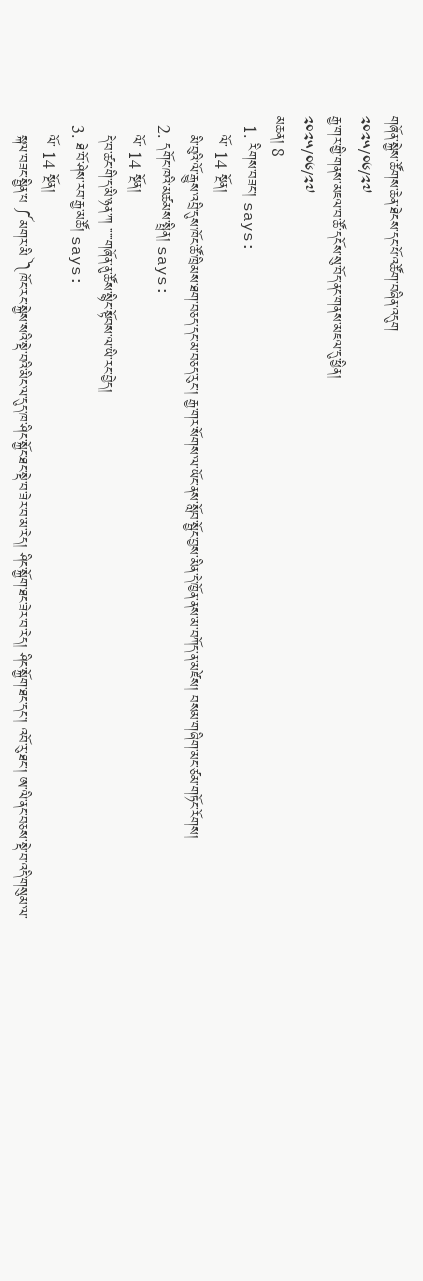གཞོན་སྐྱེས་ཚོགས་ཆེན་ཐེངས་དང་པོ་འཚོག་བཞིན་འདུག
༢༠༢༥/༠༦/༢༧
རྒྱ་གར་གྱི་གནས་མཇལ་བ་ཚོ་དངོས་སུ་བོད་ནང་གནས་མཇལ་དུ་ཕྱིན།
༢༠༢༥/༠༦/༢༧
མཆན། 8
  1. རིགས་བཟང་། says:
    ལོ་ 14 སྔོན།
    མི་བུའི་ལོ་རྒྱུས་འབྲི་དུས་ཁོང་ཚོ་ཁྲིམས་ཐག་བཅད་དང་མ་བཅད་རུང་། རྒྱ་གར་སོགས་ལ་ཡོང་ནས་སློབ་སྦྱོང་བྱས་མིན་དེ་ཁྱོན་ནས་མ་བཀོད་ན་མཛེས། བསམ་གཞིག་མང་ཙམ་གཏོང་རོགས།
  2. དགོང་ཁའི་མཚམས་སྤྲིན། says:
    ལོ་ 14 སྔོན།
    དེ་བ་ཚང་གི་ད་མི་ཉན་ཀ ་་་་་གཞོན་ནུ་ཚོས་སྙིང་སྟོབས་ལ་ཡི་རང་བྱེད།
  3. ཐེ་བོ་ཤེས་རབ་རྒྱ་མཚོ། says:
    ལོ་ 14 སྔོན།
    སྐལ་བཟང་སྦྱིན་པ ༼མགར་མི ༽ཁོང་རང་སྐྱེས་སའི་སྡེ་བའི་མིང་ལ་དུད་ཁ་ཤིང་སྐྱོང་ཐང་སྡེ་བ་ཟེར་བ་མ་རེད། ཤིང་སྐྱོག་ཐང་ཟེར་བ་རེད། ཤིང་སྐྱོག་ཐང་དང་། འབོ་རུ་ཐང་། ཨ་ལི་ནང་བཅས་སྡེ་བ་འདི་གསུམ་ལ་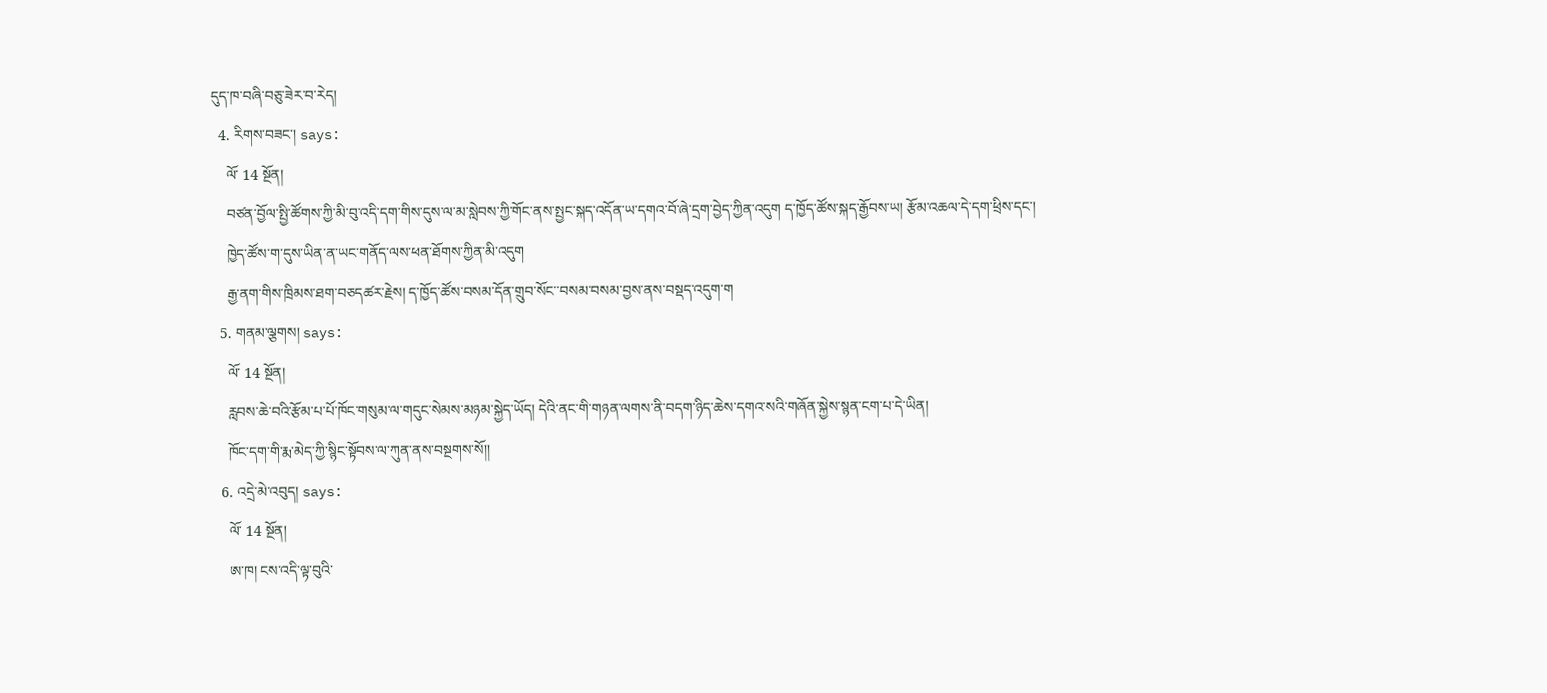དུད་ཁ་བཞི་བཅུ་ཟེར་བ་རེད།
  4. རིགས་བཟང་། says:
    ལོ་ 14 སྔོན།
    བཙན་བྱོལ་སྤྱི་ཚོགས་ཀྱི་མི་བུ་འདི་དག་གིས་དུས་ལ་མ་སླེབས་ཀྱི་གོང་ནས་སྤྱང་སྐད་འདོན་ཡ་དགའ་བོ་ཞེ་དྲག་བྱེད་ཀྱིན་འདུག ད་ཁྱོད་ཚོས་སྐད་རྒྱོབས་ཡ། རྩོམ་འཆལ་དེ་དག་ཕྲིས་དང་།
    ཁྱེད་ཚོས་ག་དུས་ཡིན་ན་ཡང་གནོད་ལས་ཕན་ཐོགས་ཀྱིན་མི་འདུག
    རྒྱ་ནག་གིས་ཁྲིམས་ཐག་བཅདཚར་རྗེས། ད་ཁྱོད་ཚོས་བསམ་དོན་གྲུབ་སོང་་བསམ་བསམ་བྱས་ནས་བསྡད་འདུག་ག
  5. གནམ་ལྕགས། says:
    ལོ་ 14 སྔོན།
    རླབས་ཆེ་བའི་རྩོམ་པ་པོ་ཁོང་གསུམ་ལ་གདུང་སེམས་མཉམ་སྐྱེད་ཡོད། དེའི་ནང་གི་གཉན་ལགས་ནི་བདག་ཉིད་ཆེས་དགའ་སའི་གཞོན་སྐྱེས་སྙན་ངག་པ་དེ་ཡིན།
    ཁོང་དག་གི་རྨ་མེད་ཀྱི་སྙིང་སྟོབས་ལ་ཀུན་ནས་བསྔགས་སོ།།
  6. འདྲེ་མེ་འབུད། says:
    ལོ་ 14 སྔོན།
    ཨ་ཁ། ངས་འདི་ལྟ་བུའི་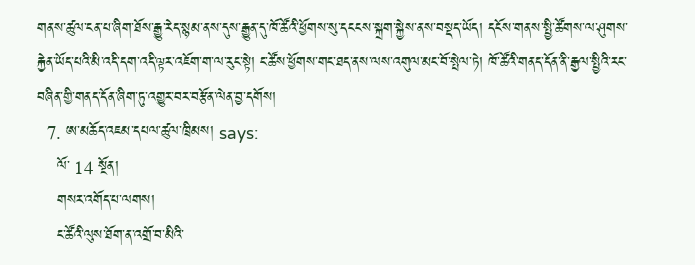གནས་ཚུལ་ངན་པ་ཞིག་ཐོས་རྒྱུ་རེད་སྙམ་ནས་དུས་རྒྱུན་དུ་ཁོ་ཚོའི་ཕྱོགས་སུ་དངངས་སྐྲག་སྐྱེས་ནས་བསྡད་ཡོད། དངོས་གནས་སྤྱི་ཚོགས་ལ་ཤུགས་རྐྱེན་ཡོད་པའི་མི་འདི་དག་འདི་ལྟར་འཇོག་ག་ལ་རུང་སྟེ། ང་ཚོས་ཕྱོགས་གང་ཐད་ནས་ལས་འགུལ་མང་བོ་སྤེལ་ཏེ། ཁོ་ཚོའི་གནད་དོན་ནི་རྒྱལ་སྤྱིའི་རང་བཞིན་གྱི་གནད་དོན་ཞིག་ཏུ་འགྱུར་བར་བརྩོན་ལེན་བྱ་དགོས།
  7. ཨ་མཆོད་འཇམ་དཔལ་ཚུལ་ཁྲིམས། says:
    ལོ་ 14 སྔོན།
    གསར་འགོད་པ་ལགས།
    ང་ཚོའི་ལུས་ཐོག་ན་འགྲོ་བ་མིའི་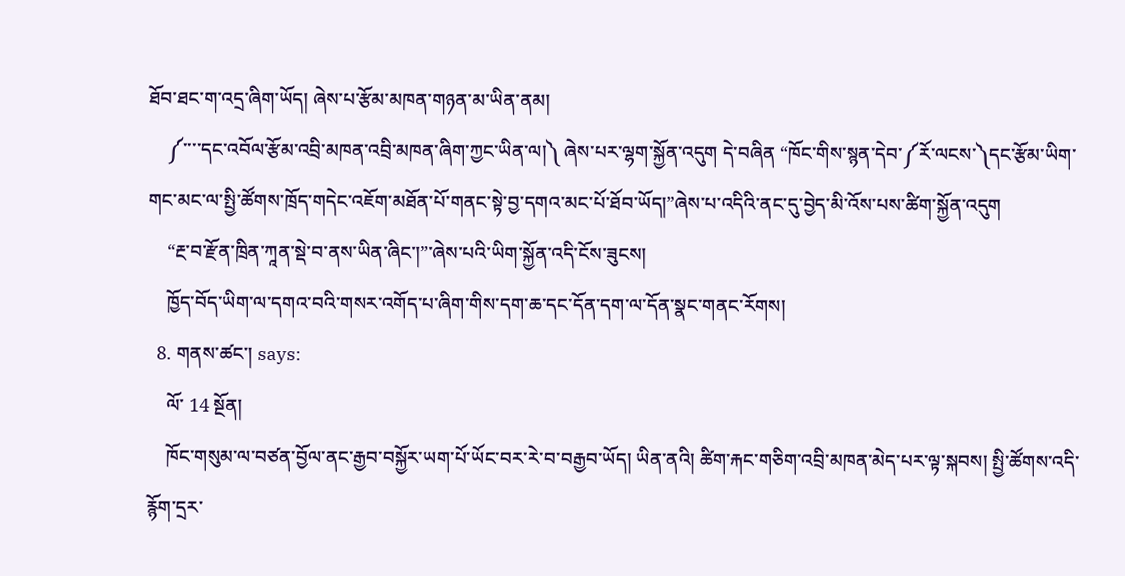ཐོབ་ཐང་ག་འདྲ་ཞིག་ཡོད། ཞེས་པ་རྩོམ་མཁན་གཉན་མ་ཡིན་ནམ།
    ༼་་་་དང་འབོལ་རྩོམ་འབྲི་མཁན་འབྲི་མཁན་ཞིག་ཀྱང་ཡིན་ལ།༽ ཞེས་པར་ལྷག་སྐྱོན་འདུག དེ་བཞིན “ཁོང་གིས་སྙན་དེབ་༼རོ་ལངས་༽དང་རྩོམ་ཡིག་གང་མང་ལ་སྤྱི་ཚོགས་ཁྲོད་གདེང་འཇོག་མཐོན་པོ་གནང་སྟེ་བྱ་དགའ་མང་པོ་ཐོབ་ཡོད།”ཞེས་པ་འདིའི་ནང་དུ་བྱེད་མི་འོས་པས་ཚིག་སྐྱོན་འདུག
    “རྔ་བ་རྫོན་ཁྲིན་ཀཱན་སྡེ་བ་ནས་ཡིན་ཞིང་།”་ཞེས་པའི་ཡིག་སྐྱོན་འདི་ངོས་ཟུངས།
    ཁྱོད་བོད་ཡིག་ལ་དགའ་བའི་གསར་འགོད་པ་ཞིག་གིས་དག་ཆ་དང་དོན་དག་ལ་དོན་སྣང་གནང་རོགས།
  8. གནས་ཚང་། says:
    ལོ་ 14 སྔོན།
    ཁོང་གསུམ་ལ་བཙན་བྱོལ་ནང་རྒྱབ་བསྐྱོར་ཡག་པོ་ཡོང་བར་རེ་བ་བརྒྱབ་ཡོད། ཡིན་ནའི། ཚིག་རྐང་གཅིག་འབྲི་མཁན་མེད་པར་ལྟ་སྐབས། སྤྱི་ཚོགས་འདི་རྙོག་དྲར་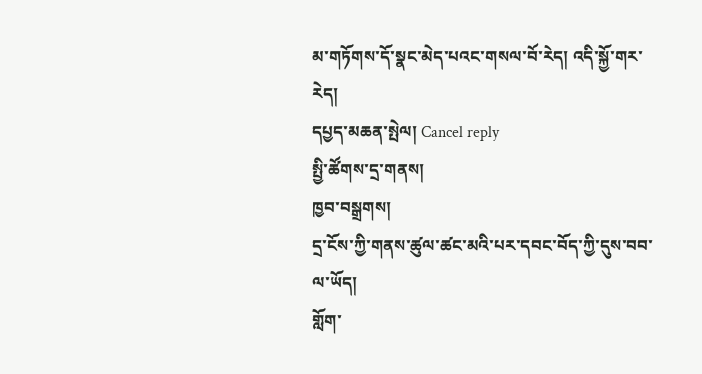མ་གཏོགས་དོ་སྣང་མེད་པའང་གསལ་བོ་རེད། འདི་སྐྱོ་གར་རེད།
དཔྱད་མཆན་སྤེལ། Cancel reply
སྤྱི་ཚོགས་དྲ་གནས།
ཁྱབ་བསྒྲགས།
དྲ་ངོས་ཀྱི་གནས་ཚུལ་ཚང་མའི་པར་དབང་བོད་ཀྱི་དུས་བབ་ལ་ཡོད།
གློག་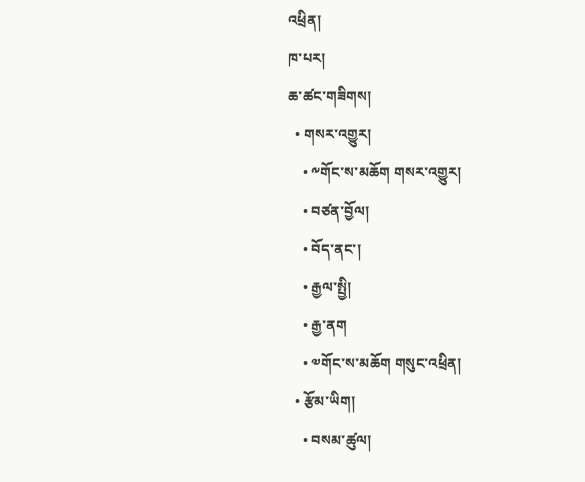འཕྲིན།
ཁ་པར།
ཆ་ཚང་གཟིགས།
  • གསར་འགྱུར།
    • ༸གོང་ས་མཆོག གསར་འགྱུར།
    • བཙན་བྱོལ།
    • བོད་ནང་།
    • རྒྱལ་སྤྱི།
    • རྒྱ་ནག
    • ༧གོང་ས་མཆོག གསུང་འཕྲིན།
  • རྩོམ་ཡིག།
    • བསམ་ཚུལ།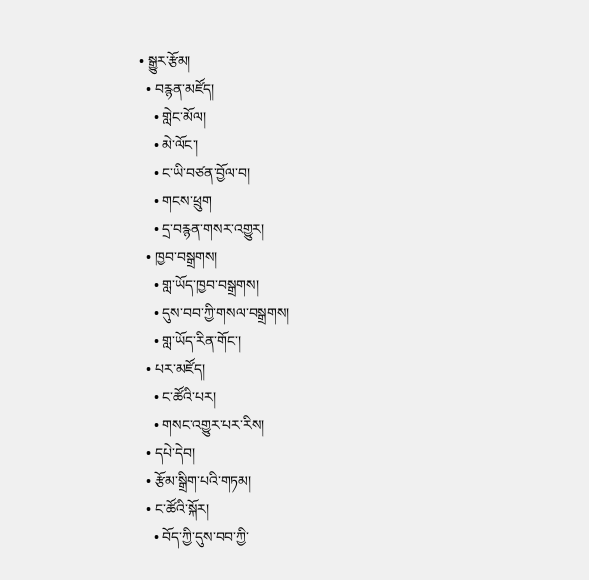• སྒྱུར་རྩོམ།
  • བརྙན་མཛོད།
    • གླེང་མོལ།
    • མེ་ལོང་།
    • ང་ཡི་བཙན་བྱོལ་བ།
    • གངས་ཕྲུག
    • དྲ་བརྙན་གསར་འགྱུར།
  • ཁྱབ་བསྒྲགས།
    • གླ་ཡོད་ཁྱབ་བསྒྲགས།
    • དུས་བབ་ཀྱི་གསལ་བསྒྲགས།
    • གླ་ཡོད་རིན་གོང་།
  • པར་མཛོད།
    • ང་ཚོའི་པར།
    • གསང་འགྱུར་པར་རིས།
  • དཔེ་དེབ།
  • རྩོམ་སྒྲིག་པའི་གཏམ།
  • ང་ཚོའི་སྐོར།
    • བོད་ཀྱི་དུས་བབ་ཀྱི་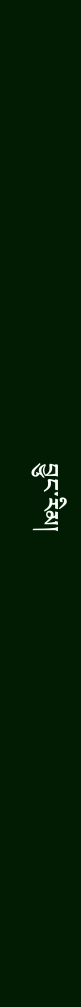བྱུང་རིམ།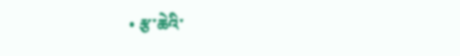• རྩ་ཆེའི་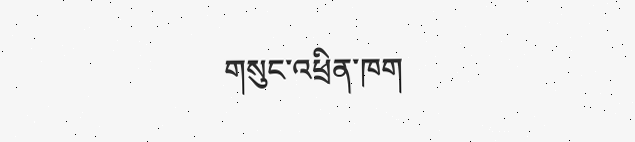གསུང་འཕྲིན་ཁག